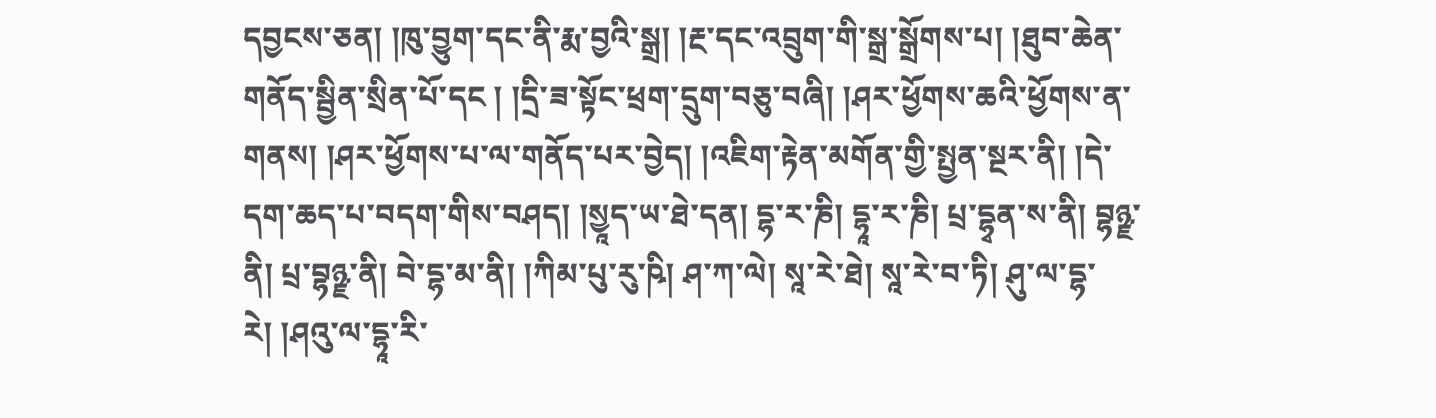དབྱངས་ཅན། །ཁུ་བྱུག་དང་ནི་རྨ་བྱའི་སྒྲ། །རྔ་དང་འབྲུག་གི་སྒྲ་སྒྲོགས་པ། །ཐུབ་ཆེན་གནོད་སྦྱིན་སྲིན་པོ་དང ། །དྲི་ཟ་སྟོང་ཕྲག་དྲུག་བཅུ་བཞི། །ཤར་ཕྱོགས་ཆའི་ཕྱོགས་ན་གནས། །ཤར་ཕྱོགས་པ་ལ་གནོད་པར་བྱེད། །འཇིག་རྟེན་མགོན་གྱི་སྤྱན་སྔར་ནི། །དེ་དག་ཆད་པ་བདག་གིས་བཤད། །སྱཱད་ཡ་ཐེ་དན། དྷ་ར་ཎི། དྷཱ་ར་ཎི། པྲ་དྷྭན་ས་ནི། བྷཉྫ་ནི། པྲ་བྷཉྫ་ནི། བེ་དྷ་མ་ནི། །ཀིམ་པུ་རུ་ཥི། ཤ་ཀ་ལེ། སཱ་རེ་ཐེ། སཱ་རེ་བ་ཏི། ཤུ་ལ་དྷ་རེ། །ཤའུ་ལ་དྷཱ་རི་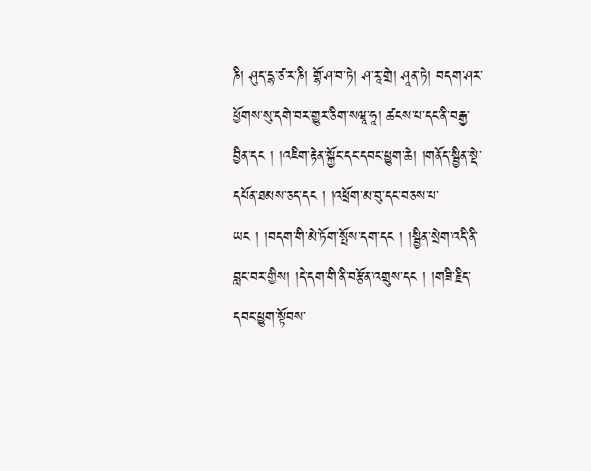ཎི། ཤུད་དྷ་ཙ་ར་ཎི། གྷོ་ཤ་བ་ཏེ། ཤ་རཱ་གྲེ། ཤཱན་ཏེ། བདག་ཤར་ཕྱོགས་སུ་དགེ་བར་གྱུར་ཅིག་སཝཱ་ཧཱ། ཚངས་པ་དང་ནི་བརྒྱ་བྱིན་དང ། །འཇིག་རྟེན་སྐྱོང་དང་དབང་ཕྱུག་ཆེ། །གནོད་སྦྱིན་སྡེ་དཔོན་ཐམས་ཅད་དང ། །འཕྲོག་མ་བུ་དང་བཅས་པ་ཡང ། །བདག་གི་མེ་ཏོག་སྤོས་དག་དང ། །སྦྱིན་སྲེག་འདི་ནི་བླང་བར་གྱིས། །དེ་དག་གི་ནི་བརྩོན་འགྲུས་དང ། །གཟི་རྗིད་དབང་ཕྱུག་སྟོབས་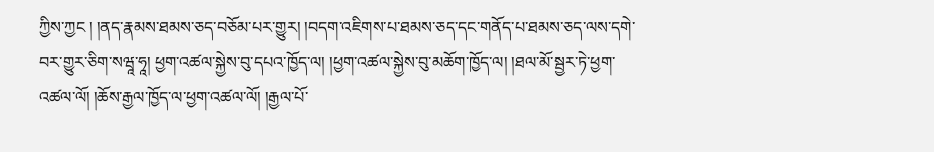ཀྱིས་ཀྱང ། །ནད་རྣམས་ཐམས་ཅད་བཅོམ་པར་གྱུར། །བདག་འཇིགས་པ་ཐམས་ཅད་དང་གནོད་པ་ཐམས་ཅད་ལས་དགེ་བར་གྱུར་ཅིག་སཝཱ་ཧཱ། ཕྱག་འཚལ་སྐྱེས་བུ་དཔའ་ཁྱོད་ལ། །ཕྱག་འཚལ་སྐྱེས་བུ་མཆོག་ཁྱོད་ལ། །ཐལ་མོ་སྦྱར་ཏེ་ཕྱག་འཚལ་ལོ། །ཆོས་རྒྱལ་ཁྱོད་ལ་ཕྱག་འཚལ་ལོ། །རྒྱལ་པོ་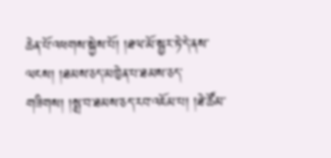ཆེན་པོ་འཕགས་སྐྱེས་པོ། །ཐལ་མོ་སྦྱར་ཏེ་དེ་ནས་ལངས། །ཐམས་ཅད་མཁྱེན་པ་ཐམས་ཅད་གཟིགས། །སྨྲ་བ་ཐམས་ཅད་རབ་འཇོམ་པ། །ཐེ་ཚོམ་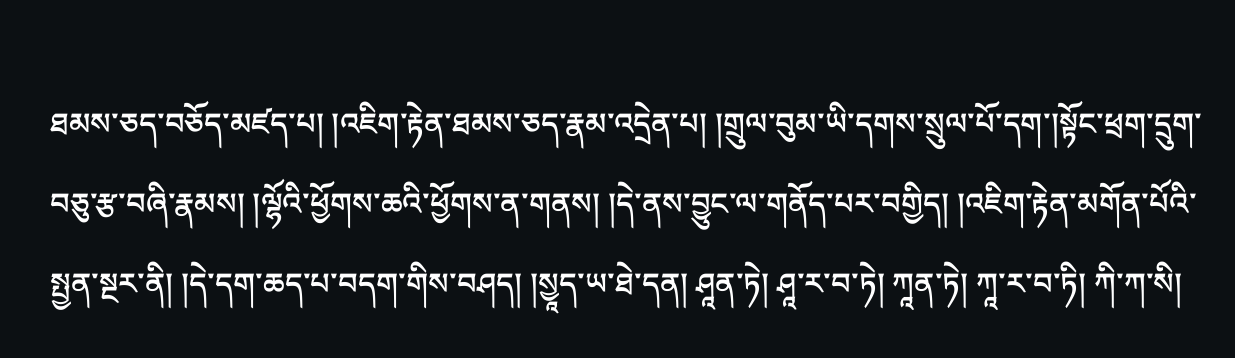ཐམས་ཅད་བཅོད་མཛད་པ། །འཇིག་རྟེན་ཐམས་ཅད་རྣམ་འདྲེན་པ། །གྲུལ་བུམ་ཡི་དགས་སྲུལ་པོ་དག་།སྟོང་ཕྲག་དྲུག་བཅུ་རྩ་བཞི་རྣམས། །ལྷོའི་ཕྱོགས་ཆའི་ཕྱོགས་ན་གནས། །དེ་ནས་བྱུང་ལ་གནོད་པར་བགྱིད། །འཇིག་རྟེན་མགོན་པོའི་སྤྱན་སྔར་ནི། །དེ་དག་ཆད་པ་བདག་གིས་བཤད། །སྱཱད་ཡ་ཐེ་དན། ཤཱན་ཏེ། ཤཱ་ར་བ་ཏེ། ཀཱན་ཏེ། ཀཱ་ར་བ་ཏི། ཀི་ཀ་སི།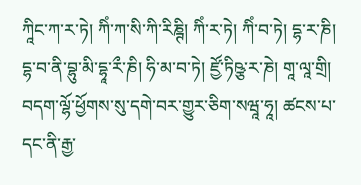ཀཱིང་ཀ་ར་ཏེ། ཀིཾ་ཀ་སི་ཀི་རིཎྚི། ཀིཾ་ར་ཏེ། ཀིཾ་བ་ཏེ། དྷ་ར་ཎི། དྷ་བ་ནི་བྷུ་མི་དྷཱ་རྀ་ཎི། ཧི་མ་བ་ཏེ། ཛྱོ་ཏིཥྩ་ར་ཎེ། གཱ་ལཱ་གྲི། བདག་ལྷོ་ཕྱོགས་སུ་དགེ་བར་གྱུར་ཅིག་སཝཱ་ཧཱ། ཚངས་པ་དང་ནི་རྒྱ་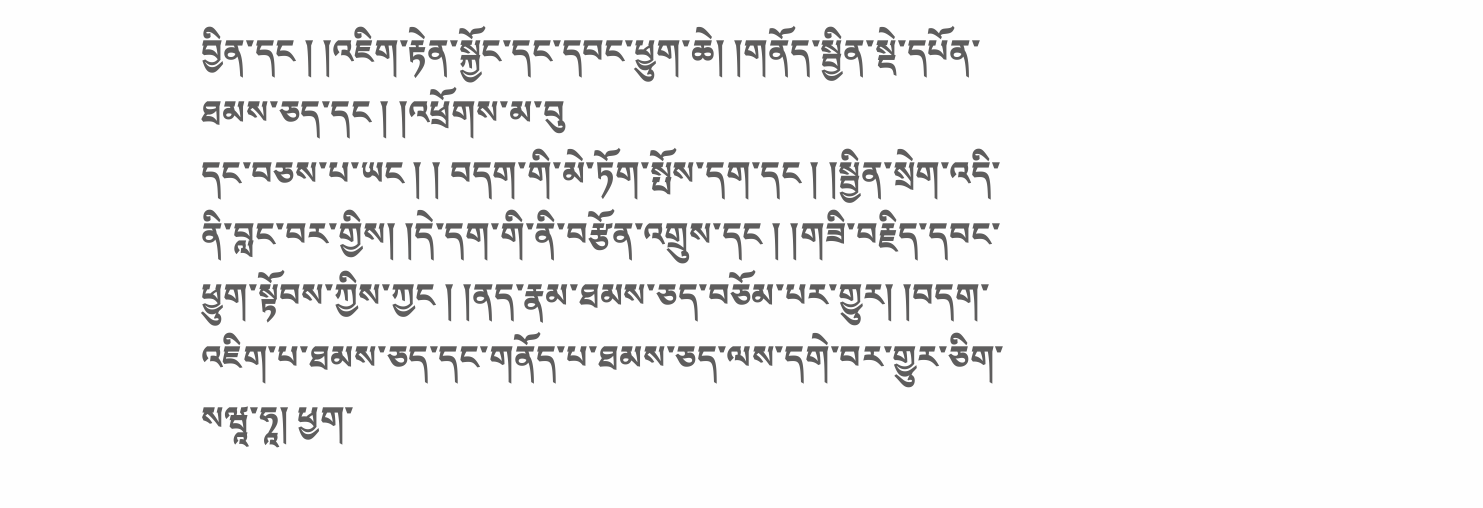བྱིན་དང ། །འཇིག་རྟེན་སྐྱོང་དང་དབང་ཕྱུག་ཆེ། །གནོད་སྦྱིན་སྡེ་དཔོན་ཐམས་ཅད་དང ། །འཕྲོགས་མ་བུ
དང་བཅས་པ་ཡང ། ། བདག་གི་མེ་ཏོག་སྤོས་དག་དང ། །སྦྱིན་སྲེག་འདི་ནི་བླང་བར་གྱིས། །དེ་དག་གི་ནི་བརྩོན་འགྲུས་དང ། །གཟི་བརྗིད་དབང་ཕྱུག་སྟོབས་ཀྱིས་ཀྱང ། །ནད་རྣམ་ཐམས་ཅད་བཅོམ་པར་གྱུར། །བདག་འཇིག་པ་ཐམས་ཅད་དང་གནོད་པ་ཐམས་ཅད་ལས་དགེ་བར་གྱུར་ཅིག་སཝཱ་ཧཱ། ཕྱག་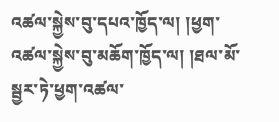འཚལ་སྐྱེས་བུ་དཔའ་ཁྱོད་ལ། །ཕྱག་འཚལ་སྐྱེས་བུ་མཆོག་ཁྱོད་ལ། །ཐལ་མོ་སྦྱར་ཏེ་ཕྱག་འཚལ་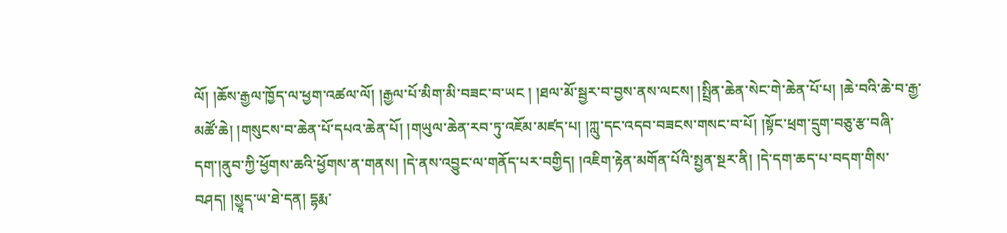ལོ། །ཆོས་རྒྱལ་ཁྱོད་ལ་ཕྱག་འཚལ་ལོ། །རྒྱལ་པོ་མིག་མི་བཟང་བ་ཡང ། །ཐལ་མོ་སྦྱར་བ་བྱས་ནས་ལངས། །སྤྲིན་ཆེན་སེང་གེ་ཆེན་པོ་པ། །ཆེ་བའི་ཆེ་བ་རྒྱ་མཚོ་ཆེ། །གསུངས་བ་ཆེན་པོ་དཔའ་ཆེན་པོ། །གཡུལ་ཆེན་རབ་ཏུ་འཇོམ་མཛད་པ། །ཀླུ་དང་འདབ་བཟངས་གསང་བ་པོ། །སྟོང་ཕྲག་དྲུག་བཅུ་རྩ་བཞི་དག་།ནུབ་ཀྱི་ཕྱོགས་ཆའི་ཕྱོགས་ན་གནས། །དེ་ནས་འབྱུང་ལ་གནོད་པར་བགྱིད། །འཇིག་རྟེན་མགོན་པོའི་སྤྱན་སྔར་ནི། །དེ་དག་ཆད་པ་བདག་གིས་བཤད། །སྱཱད་ཡ་ཐེ་དན། དྷརྨ་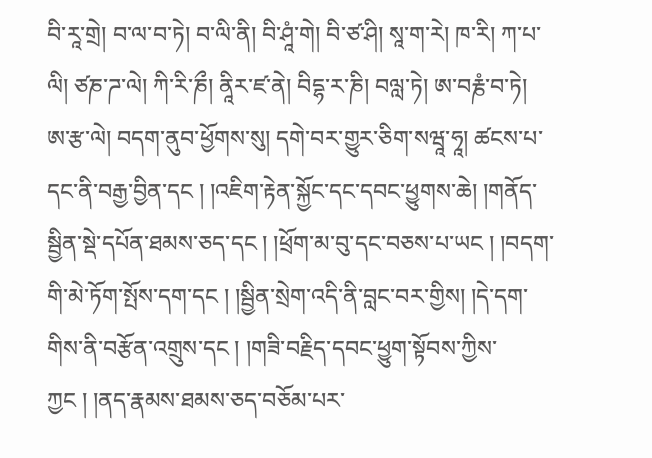བི་རཱ་གྲེ། བ་ལ་བ་ཏེ། བ་ལི་ནི། བི་ཤཱཾ་གེ། བི་ཙ་ཤི། སཱ་ག་རེ། ཁ་རི། ཀ་པ་ལི། ཙཎ་ཌ་ལེ། ཀི་རི་ཎྀ། ནཱིར་ཛ་ནེ། བིདྷ་ར་ཎི། བལླ་ཏེ། ཨ་བརྞཾ་བ་ཏེ། ཨ་རྩ་ལེ། བདག་ནུབ་ཕྱོགས་སུ། དགེ་བར་གྱུར་ཅིག་སཝཱ་ཧཱ། ཚངས་པ་དང་ནི་བརྒྱ་བྱིན་དང ། །འཇིག་རྟེན་སྐྱོང་དང་དབང་ཕྱུགས་ཆེ། །གནོད་སྦྱིན་སྡེ་དཔོན་ཐམས་ཅད་དང ། །ཕྲོག་མ་བུ་དང་བཅས་པ་ཡང ། །བདག་གི་མེ་ཏོག་སྤོས་དག་དང ། །སྦྱིན་སྲེག་འདི་ནི་བླང་བར་གྱིས། །དེ་དག་གིས་ནི་བརྩོན་འགྲུས་དང ། །གཟི་བརྗིད་དབང་ཕྱུག་སྟོབས་ཀྱིས་ཀྱང ། །ནད་རྣམས་ཐམས་ཅད་བཅོམ་པར་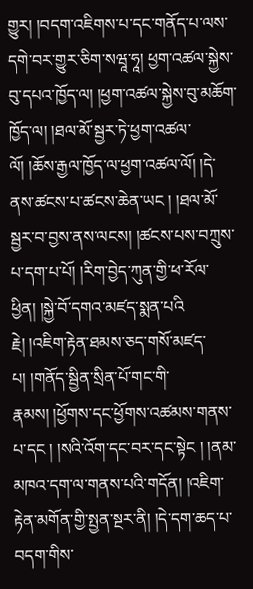གྱུར། །བདག་འཇིགས་པ་དང་གནོད་པ་ལས་དགེ་བར་གྱུར་ཅིག་སཝཱ་ཧཱ། ཕྱག་འཚལ་སྐྱེས་བུ་དཔའ་ཁྱོད་ལ། །ཕྱག་འཚལ་སྐྱེས་བུ་མཆོག་ཁྱོད་ལ། །ཐལ་མོ་སྦྱར་ཏེ་ཕྱག་འཚལ་ལོ། །ཆོས་རྒྱལ་ཁྱོད་ལ་ཕྱག་འཚལ་ལོ། །དེ་ནས་ཚངས་པ་ཚངས་ཆེན་ཡང ། །ཐལ་མོ་སྦྱར་བ་བྱས་ནས་ལངས། །ཚངས་པས་བཀྲུས་པ་དག་པ་པོ། །རིག་བྱེད་ཀུན་གྱི་ཕ་རོལ་ཕྱིན། །སྐྱེ་བོ་དགའ་མཛད་སྨན་པའི
རྗེ། །འཇིག་རྟེན་ཐམས་ཅད་གསོ་མཛད་པ། །གནོད་སྦྱིན་སྲིན་པོ་གང་གི་རྣམས། །ཕྱོགས་དང་ཕྱོགས་འཚམས་གནས་པ་དང ། །སའི་འོག་དང་བར་དང་སྟེང ། །ནམ་མཁའ་དག་ལ་གནས་པའི་གདོན། །འཇིག་རྟེན་མགོན་གྱི་སྤྱན་སྔར་ནི། །དེ་དག་ཆད་པ་བདག་གིས་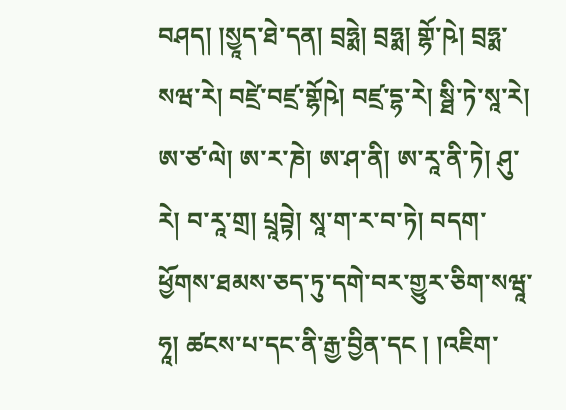བཤད། །སྱཱད་ཐེ་དན། བྲཧྨེ། བྲཧྨ། གྷོ་ཥེ། བྲཧྨ་སཝ་རེ། བཛྲེ་བཛྲ་གྷོཥེ། བཛྲ་དྷ་རེ། སྠི་ཏེ་སཱ་རེ། ཨ་ཙ་ལེ། ཨ་ར་ཎེ། ཨ་ཤ་ནི། ཨ་རཱ་ནི་ཏེ། ཤུ་རེ། བ་རཱ་གྲ། པྲཱབྟེ། སཱ་ག་ར་བ་ཏེ། བདག་ཕྱོགས་ཐམས་ཅད་ཏུ་དགེ་བར་གྱུར་ཅིག་སཝཱ་ཧཱ། ཚངས་པ་དང་ནི་རྒྱ་བྱིན་དང ། །འཇིག་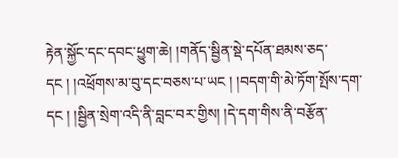རྟེན་སྐྱོང་དང་དབང་ཕྱུག་ཆེ། །གནོད་སྦྱིན་སྡེ་དཔོན་ཐམས་ཅད་དང ། །འཕྲོགས་མ་བུ་དང་བཅས་པ་ཡང ། །བདག་གི་མེ་ཏོག་སྤོས་དག་དང ། །སྦྱིན་སྲེག་འདི་ནི་བླང་བར་གྱིས། །དེ་དག་གིས་ནི་བརྩོན་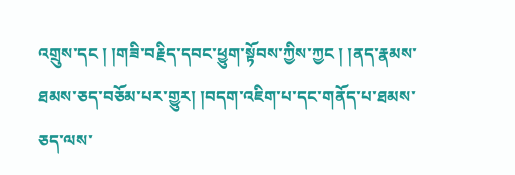འགྲུས་དང ། །གཟི་བརྗིད་དབང་ཕྱུག་སྟོབས་ཀྱིས་ཀྱང ། །ནད་རྣམས་ཐམས་ཅད་བཅོམ་པར་གྱུར། །བདག་འཇིག་པ་དང་གནོད་པ་ཐམས་ཅད་ལས་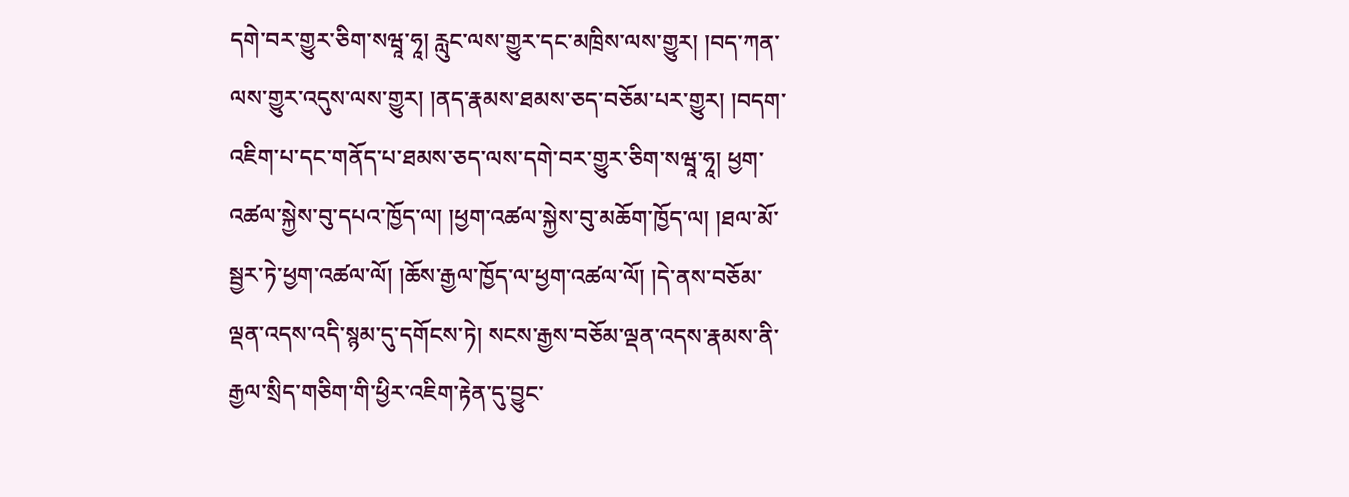དགེ་བར་གྱུར་ཅིག་སཝཱ་ཧཱ། རླུང་ལས་གྱུར་དང་མཁྲིས་ལས་གྱུར། །བད་ཀན་ལས་གྱུར་འདུས་ལས་གྱུར། །ནད་རྣམས་ཐམས་ཅད་བཅོམ་པར་གྱུར། །བདག་འཇིག་པ་དང་གནོད་པ་ཐམས་ཅད་ལས་དགེ་བར་གྱུར་ཅིག་སཝཱ་ཧཱ། ཕྱག་འཚལ་སྐྱེས་བུ་དཔའ་ཁྱོད་ལ། །ཕྱག་འཚལ་སྐྱེས་བུ་མཆོག་ཁྱོད་ལ། །ཐལ་མོ་སྦྱར་ཏེ་ཕྱག་འཚལ་ལོ། །ཆོས་རྒྱལ་ཁྱོད་ལ་ཕྱག་འཚལ་ལོ། །དེ་ནས་བཅོམ་ལྡན་འདས་འདི་སྙམ་དུ་དགོངས་ཏེ། སངས་རྒྱས་བཅོམ་ལྡན་འདས་རྣམས་ནི་རྒྱལ་སྲིད་གཅིག་གི་ཕྱིར་འཇིག་རྟེན་དུ་བྱུང་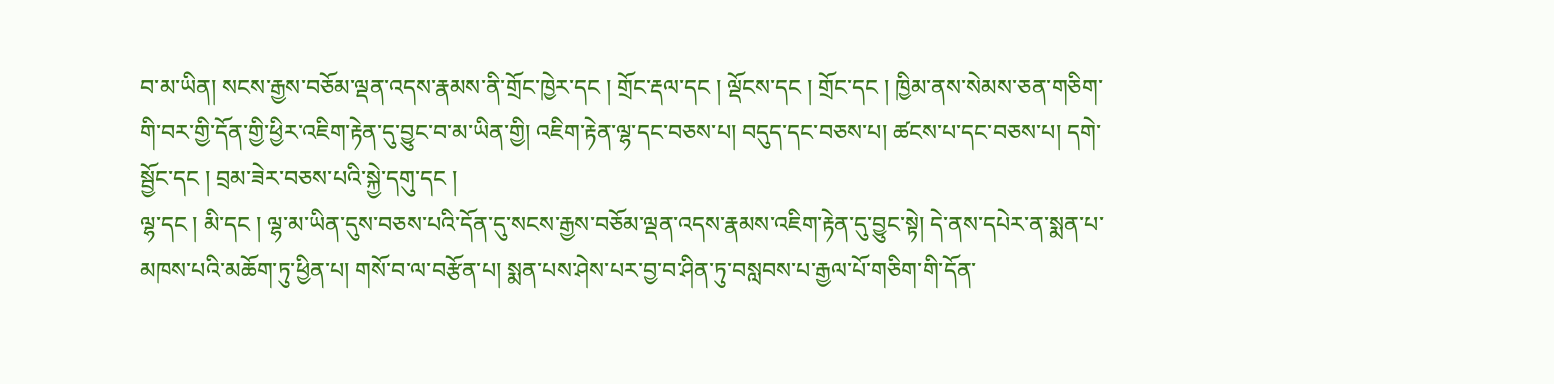བ་མ་ཡིན། སངས་རྒྱས་བཅོམ་ལྡན་འདས་རྣམས་ནི་གྲོང་ཁྱེར་དང ། གྲོང་རྡལ་དང ། ལྡོངས་དང ། གྲོང་དང ། ཁྱིམ་ནས་སེམས་ཅན་གཅིག་གི་བར་གྱི་དོན་གྱི་ཕྱིར་འཇིག་རྟེན་དུ་བྱུང་བ་མ་ཡིན་གྱི། འཇིག་རྟེན་ལྷ་དང་བཅས་པ། བདུད་དང་བཅས་པ། ཚངས་པ་དང་བཅས་པ། དགེ་སྦྱོང་དང ། བྲམ་ཟེར་བཅས་པའི་སྐྱེ་དགུ་དང །
ལྷ་དང ། མི་དང ། ལྷ་མ་ཡིན་དུས་བཅས་པའི་དོན་དུ་སངས་རྒྱས་བཅོམ་ལྡན་འདས་རྣམས་འཇིག་རྟེན་དུ་བྱུང་སྟེ། དེ་ནས་དཔེར་ན་སྨན་པ་མཁས་པའི་མཆོག་ཏུ་ཕྱིན་པ། གསོ་བ་ལ་བརྩོན་པ། སྨན་པས་ཤེས་པར་བྱ་བ་ཤིན་ཏུ་བསླབས་པ་རྒྱལ་པོ་གཅིག་གི་དོན་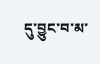དུ་བྱུང་བ་མ་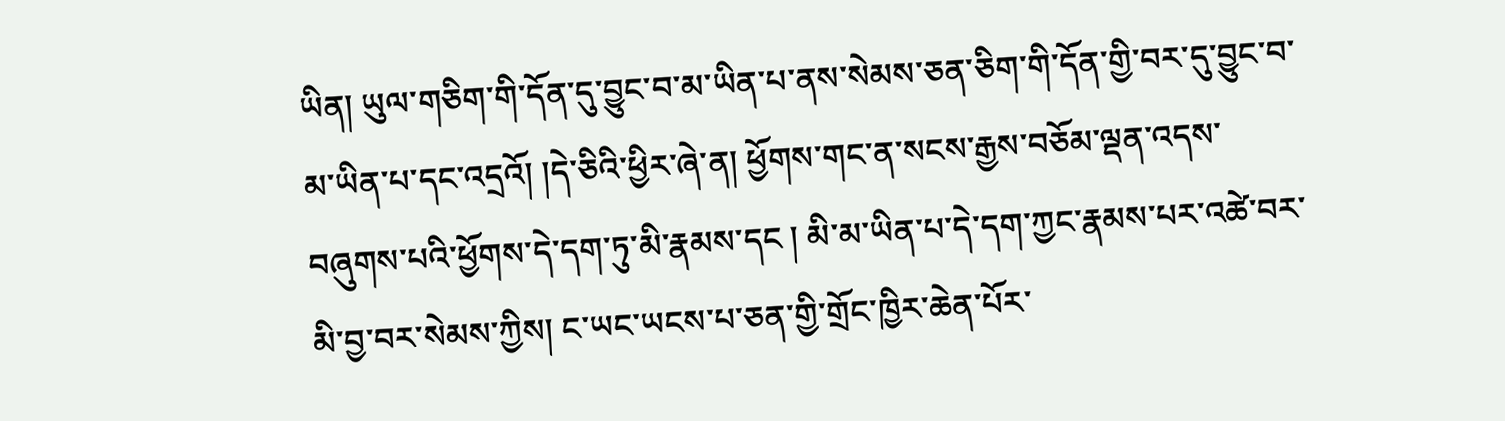ཡིན། ཡུལ་གཅིག་གི་དོན་དུ་བྱུང་བ་མ་ཡིན་པ་ནས་སེམས་ཅན་ཅིག་གི་དོན་གྱི་བར་དུ་བྱུང་བ་མ་ཡིན་པ་དང་འདྲའོ། །དེ་ཅིའི་ཕྱིར་ཞེ་ན། ཕྱོགས་གང་ན་སངས་རྒྱས་བཅོམ་ལྡན་འདས་བཞུགས་པའི་ཕྱོགས་དེ་དག་ཏུ་མི་རྣམས་དང ། མི་མ་ཡིན་པ་དེ་དག་ཀྱང་རྣམས་པར་འཚེ་བར་མི་བྱ་བར་སེམས་ཀྱིས། ང་ཡང་ཡངས་པ་ཅན་གྱི་གྲོང་ཁྱིར་ཆེན་པོར་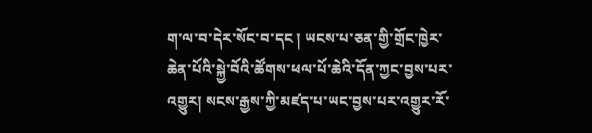ག་ལ་བ་དེར་སོང་བ་དང ། ཡངས་པ་ཅན་གྱི་གྲོང་ཁྱེར་ཆེན་པོའི་སྐྱེ་བོའི་ཚོགས་ཕལ་པོ་ཆེའི་དོན་ཀྱང་བྱས་པར་འགྱུར། སངས་རྒྱས་ཀྱི་མཛད་པ་ཡང་བྱས་པར་འགྱུར་རོ་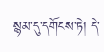སྙམ་དུ་དགོངས་ཏེ། དེ་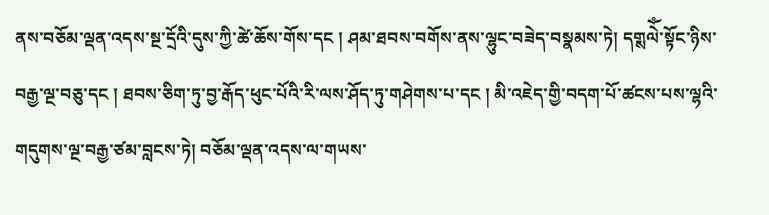ནས་བཅོམ་ལྡན་འདས་སྔ་དྲོའི་དུས་ཀྱི་ཚེ་ཆོས་གོས་དང ། ཤམ་ཐབས་བགོས་ནས་ལྷུང་བཟེད་བསྣམས་ཏེ། དགྶལེོཾ་སྟོང་ཉིས་བརྒྱ་ལྔ་བཅུ་དང ། ཐབས་ཅིག་ཏུ་བྱ་རྒོད་ཕུང་པོའི་རི་ལས་ཤོད་ཏུ་གཤེགས་པ་དང ། མི་འཇེད་གྱི་བདག་པོ་ཚངས་པས་ལྷའི་གདུགས་ལྔ་བརྒྱ་ཙམ་བླངས་ཏེ། བཅོམ་ལྡན་འདས་ལ་གཡས་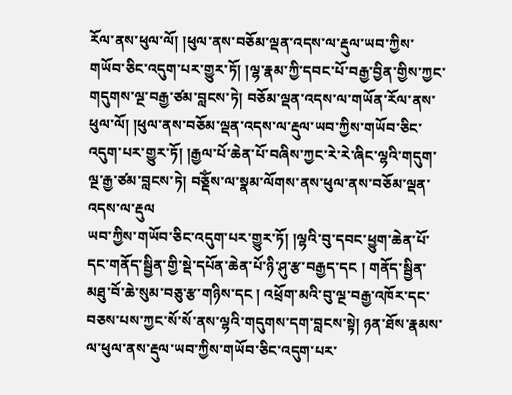རོལ་ནས་ཕུལ་ལོ། །ཕུལ་ནས་བཅོམ་ལྡན་འདས་ལ་རྡུལ་ཡབ་ཀྱིས་གཡོབ་ཅིང་འདུག་པར་གྱུར་ཏོ། །ལྷ་རྣམ་ཀྱི་དབང་པོ་བརྒྱ་བྱིན་གྱིས་ཀྱང་གདུགས་ལྔ་བརྒྱ་ཙམ་བླངས་ཏེ། བཅོམ་ལྡན་འདས་ལ་གཡོན་རོལ་ནས་ཕུལ་ལོ། །ཕུལ་ནས་བཅོམ་ལྡན་འདས་ལ་རྡུལ་ཡབ་ཀྱིས་གཡོབ་ཅིང་འདུག་པར་གྱུར་ཏོ། །རྒྱལ་པོ་ཆེན་པོ་བཞིས་ཀྱང་རེ་རེ་ཞིང་ལྷའི་གདུག་ལྔ་རྒྱ་ཙམ་བླངས་ཏེ། བཅྡོཾས་ལ་སྣམ་ལོགས་ནས་ཕུལ་ནས་བཅོམ་ལྡན་འདས་ལ་རྡུལ
ཡབ་ཀྱིས་གཡོབ་ཅིང་འདུག་པར་གྱུར་ཏོ། །ལྷའི་བུ་དབང་ཕྱུག་ཆེན་པོ་དང་གནོད་སྦྱིན་གྱི་སྡེ་དཔོན་ཆེན་པོ་ཉི་ཤུ་རྩ་བརྒྱད་དང ། གནོད་སྦྱིན་མཐུ་བོ་ཆེ་སུམ་བཅུ་རྩ་གཉིས་དང ། འཕྲོག་མའི་བུ་ལྔ་བརྒྱ་འཁོར་དང་བཅས་པས་ཀྱང་སོ་སོ་ནས་ལྷའི་གདུགས་དག་བླངས་སྟེ། ཉན་ཐོས་རྣམས་ལ་ཕུལ་ནས་རྡུལ་ཡབ་ཀྱིས་གཡོབ་ཅིང་འདུག་པར་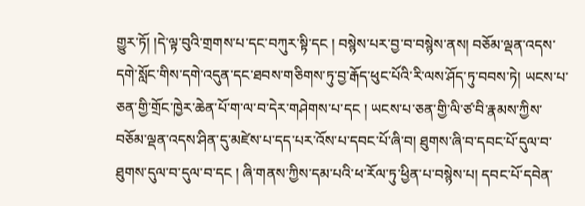གྱུར་ཏོ། །དེ་ལྟ་བུའི་གྲགས་པ་དང་བཀུར་སྟི་དང ། བསྙེས་པར་བྱ་བ་བསྙེས་ནས། བཅོམ་ལྡན་འདས་དགེ་སློང་གིས་དགེ་འདུན་དང་ཐབས་གཅིགས་ཏུ་བྱ་རྒོད་ཕུང་པོའི་རི་ལས་ཤོད་ཏུ་བབས་ཏེ། ཡངས་པ་ཅན་གྱི་གྲོང་ཁྱེར་ཆེན་པོ་ག་ལ་བ་དེར་གཤེགས་པ་དང ། ཡངས་པ་ཅན་གྱི་ལི་ཙ་བི་རྣམས་ཀྱིས་བཅོམ་ལྡན་འདས་ཤིན་དུ་མཛེས་པ་དད་པར་འོས་པ་དབང་པོ་ཞི་བ། ཐུགས་ཞི་བ་དབང་པོ་དུལ་བ་ཐུགས་དུལ་བ་དུལ་བ་དང ། ཞི་གནས་ཀྱིས་དམ་པའི་ཕ་རོལ་ཏུ་ཕྱིན་པ་བསྙེས་པ། དབང་པོ་དབེན་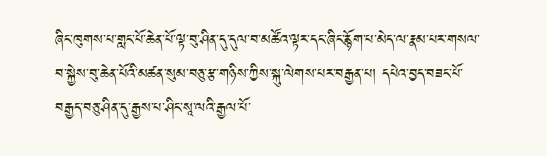ཞིང་ཁུགས་པ་གླང་པོ་ཆེན་པོ་ལྟ་བུ་ཤིན་དུ་དུལ་བ་མཚོའ་ལྟར་དང་ཞིང་རྙོག་པ་མེད་ལ་རྣམ་པར་གསལ་བ་སྐྱེས་བུ་ཆེན་པོའི་མཚན་སུམ་བཅུ་རྩ་གཉིས་ཀྱིས་སྐུ་ལེགས་པར་བརྒྱན་པ། དཔེའ་བྱད་བཟང་པོ་བརྒྱད་བཅུ་ཤིན་དུ་རྒྱས་པ་ཤིང་སཱ་ལའི་རྒྱལ་པོ་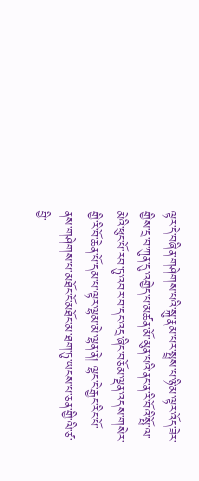ལྟར་དེ་བཞིན་གཤེགས་པའི་སྐུ་རྣམ་པར་སྤྲས་པ་ཉི་མ་ལྟར་འོད་ཟེར་གྱིས་དྲ་བ་ཀུན་དུ་འགྱེད་པ་མཚན་མོ་མུན་པའི་ནང་ན་རི་བོའི་སྤོ་ལ་མེའི་ཕུང་པོ་རབ་ཏུ་འབར་བ་དང་འདྲ་ཞིང་བཅོམ་ལྡན་འདས་གསེར་གྱི་རི་བོ་ཆེན་པོ་དམ་པ་ལྟར་ལྷམ་མེ་ལྷན་ནེ། ལྷང་ངེ་རྒྱང་རིང་པོ་ནས་གཤེགས་པ་མཐོང་ངོ་མཐོང་མ་ཐག་ཏུ་ཡངས་པ་ཅན་གྱི་ལི་ཙ་བྱི་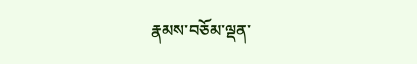རྣམས་བཅོམ་ལྡན་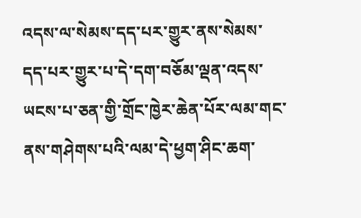འདས་ལ་སེམས་དད་པར་གྱུར་ནས་སེམས་དད་པར་གྱུར་པ་དེ་དག་བཅོམ་ལྡན་འདས་ཡངས་པ་ཅན་གྱི་གྲོང་ཁྱེར་ཆེན་པོར་ལམ་གང་ནས་གཤེགས་པའི་ལམ་དེ་ཕྱག་ཤིང་ཆག་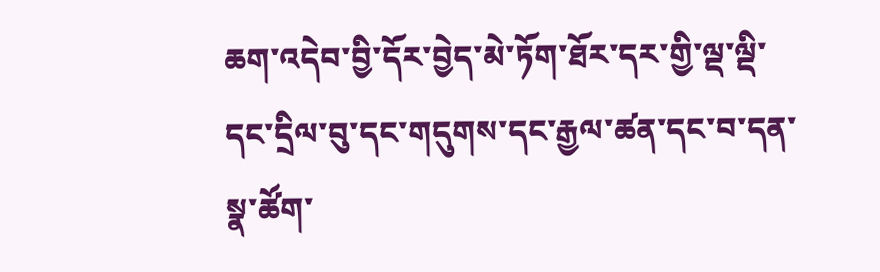ཆག་འདེབ་བྱི་དོར་བྱེད་མེ་ཏོག་ཐོར་དར་གྱི་ལྡ་ལྡི་དང་དྲིལ་བུ་དང་གདུགས་དང་རྒྱལ་ཚན་དང་བ་དན་སྣ་ཚོག་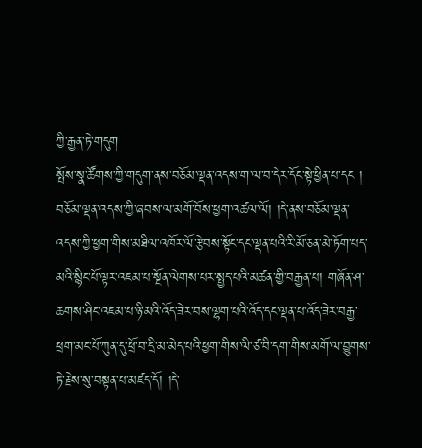ཀྱི་རྒྱན་ཏེ་གདུག
སྤོས་སྣ་ཚོགས་ཀྱི་གདུག་ནས་བཅོམ་ལྡན་འདས་ག་ལ་བ་དེར་དོང་སྟེ་ཕྱིན་པ་དང ། བཅོམ་ལྡན་འདས་ཀྱི་ཞབས་ལ་མགོ་བོས་ཕྱག་འཚལ་ལོ། །དེ་ནས་བཅོམ་ལྡན་འདས་ཀྱི་ཕྱག་གིས་མཐིལ་འཁོར་ལོ་རྩེབས་སྟོང་དང་ལྡན་པའི་རི་མོ་ཅན་མེ་ཏོག་པད་མའི་སྙིང་པོ་ལྟར་འཇམ་པ་སྔོན་ལེགས་པར་སྤྱད་པའི་མཚན་གྱི་བརྒྱན་པ། གཞོན་ཤ་ཆགས་ཤིང་འཇམ་པ་ཉི་མའི་འོད་ཟེར་བས་ལྷག་པའི་འོད་དང་ལྡན་པ་འོད་ཟེར་བརྒྱ་ཕྲག་མང་པོ་ཀུན་དུ་ཕྲོ་བ་དྲི་མ་མེད་པའི་ཕྱག་གིས་ལི་ཙ་བི་དག་གིས་མགོ་ལ་བྱུགས་ཏེ་རྗེས་སུ་བསྟན་པ་མཛད་དོ། །དེ་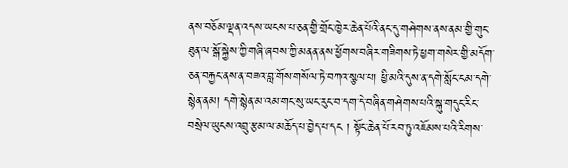ནས་བཅོམ་ལྡན་འདས་ཡངས་པ་ཅན་གྱི་གྲོང་ཁྱེར་ཆེན་པོའི་ནང་དུ་གཤེགས་ནས་ནམ་གྱི་གུང་ཐུན་ལ་སྒོ་སྐྱེས་ཀྱི་གཞི་ཞབས་ཀྱི་མནན་ནས་ཕྱོགས་བཞིར་གཟིགས་ཏེ་ཕྱག་གསེར་གྱི་མདོག་ཅན་བརྐྱང་ནས་ན་བཟའ་བླ་གོས་གསོལ་ཏེ་བཀའ་སྩལ་པ། ཕྱི་མའི་དུས་ན་དགེ་སློང་ངམ་དགེ་སྙེན་ནམ། དགེ་སྙེན་མ་འམ་གང་སུ་ཡང་རུང་བ་དག་དེ་བཞིན་གཤེགས་པའི་སྐུ་གདུང་རིང་བསྲེལ་ཡུངས་འབྲུ་རྩམ་ལ་མཆོད་པ་བྱེད་པ་དང ། སྟོང་ཆེན་པོ་རབ་ཏུ་འཇོམས་པའི་རིགས་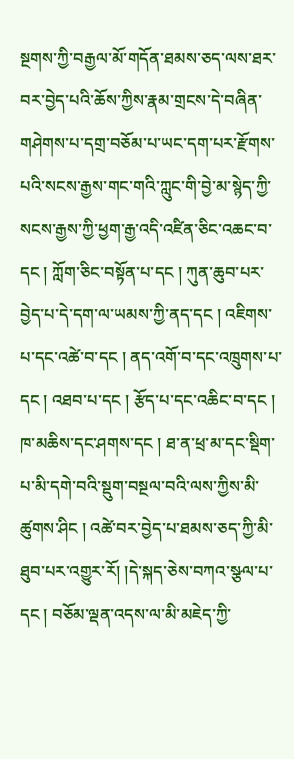སྔགས་ཀྱི་བརྒྱལ་མོ་གདོན་ཐམས་ཅད་ལས་ཐར་བར་བྱེད་པའི་ཆོས་ཀྱིས་རྣམ་གྲངས་དེ་བཞིན་གཤེགས་པ་དགྲ་བཅོམ་པ་ཡང་དག་པར་རྫོགས་པའི་སངས་རྒྱས་གང་གའི་ཀླུང་གི་བྱེ་མ་སྙེད་ཀྱི་སངས་རྒྱས་ཀྱི་ཕྱག་རྒྱ་འདི་འཛིན་ཅིང་འཆང་བ་དང ། ཀློག་ཅིང་བསྟོན་པ་དང ། ཀུན་ཆུབ་པར་བྱེད་པ་དེ་དག་ལ་ཡམས་ཀྱི་ནད་དང ། འཇིགས་པ་དང་འཚེ་བ་དང ། ནད་འགོ་བ་དང་འཁྲུགས་པ་དང ། འཐབ་པ་དང ། རྩོད་པ་དང་འཆིང་བ་དང ། ཁ་མཆིས་དང་ཤགས་དང ། ཐ་ན་ཕྲ་མ་དང་སྡིག་པ་མི་དགེ་བའི་སྡུག་བསྔལ་བའི་ལས་ཀྱིས་མི་ཚུགས་ཤིང ། འཚེ་བར་བྱེད་པ་ཐམས་ཅད་ཀྱི་མི་ཐུབ་པར་འགྱུར་རོ། །དེ་སྐད་ཅེས་བཀའ་སྩལ་པ་དང ། བཅོམ་ལྡན་འདས་ལ་མི་མཇེད་ཀྱི་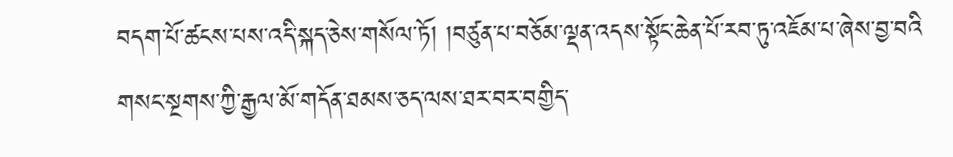བདག་པོ་ཚངས་པས་འདི་སྐད་ཅེས་གསོལ་ཏོ། །བཙུན་པ་བཅོམ་ལྡན་འདས་སྟོང་ཆེན་པོ་རབ་ཏུ་འཇོམ་པ་ཞེས་བྱ་བའི
གསང་སྔགས་ཀྱི་རྒྱལ་མོ་གདོན་ཐམས་ཅད་ལས་ཐར་བར་བགྱིད་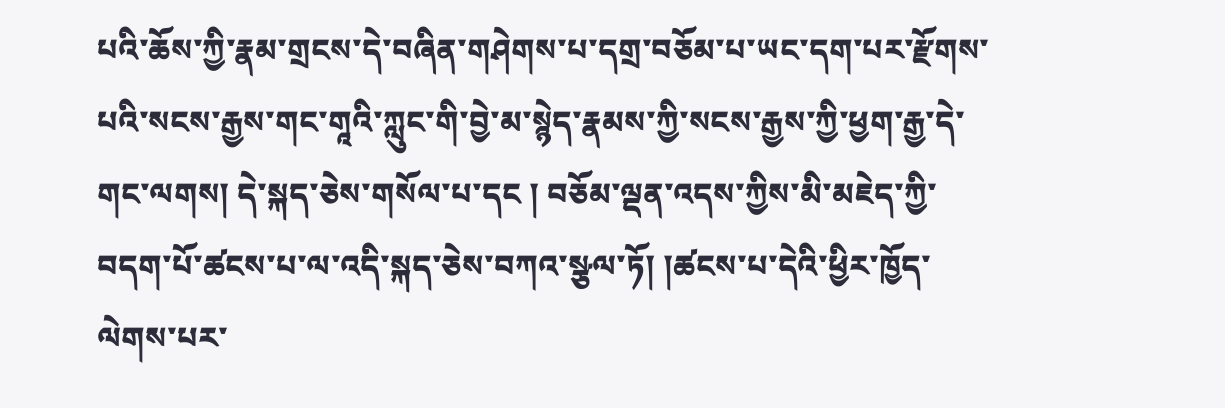པའི་ཆོས་ཀྱི་རྣམ་གྲངས་དེ་བཞིན་གཤེགས་པ་དགྲ་བཅོམ་པ་ཡང་དག་པར་རྫོགས་པའི་སངས་རྒྱས་གང་གཱའི་ཀླུང་གི་བྱེ་མ་སྙེད་རྣམས་ཀྱི་སངས་རྒྱས་ཀྱི་ཕྱག་རྒྱ་དེ་གང་ལགས། དེ་སྐད་ཅེས་གསོལ་པ་དང ། བཅོམ་ལྡན་འདས་ཀྱིས་མི་མཇེད་ཀྱི་བདག་པོ་ཚངས་པ་ལ་འདི་སྐད་ཅེས་བཀའ་སྩལ་ཏོ། །ཚངས་པ་དེའི་ཕྱིར་ཁྱོད་ལེགས་པར་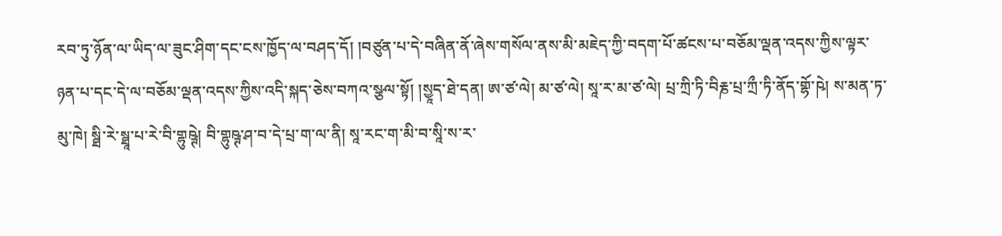རབ་ཏུ་ཉོན་ལ་ཡིད་ལ་ཟུང་ཤིག་དང་ངས་ཁྱོད་ལ་བཤད་དོ། །བཙུན་པ་དེ་བཞིན་ནོ་ཞེས་གསོལ་ནས་མི་མཇེད་ཀྱི་བདག་པོ་ཚངས་པ་བཅོམ་ལྡན་འདས་ཀྱིས་ལྟར་ཉན་པ་དང་དེ་ལ་བཅོམ་ལྡན་འདས་ཀྱིས་འདི་སྐད་ཅེས་བཀའ་སྩལ་སྟོ། །སྱཱད་ཐེ་དན། ཨ་ཙ་ལེ། མ་ཙ་ལེ། སཱ་ར་མ་ཙ་ལེ། པྲ་ཀྲི་ཏི་བིརྞ་པྲ་ཀྲྀ་ཏི་ནོད་གྷོ་ཥེ། ས་མན་ཏ་མུ་ཁེ། སྠི་རེ་སྠཱ་པ་རེ་བི་གྷུཥྚེ། བི་གྷུཥྚ་ཤ་བ་དེ་པྲ་ག་ལ་ནི། སཱ་རང་ག་མི་བ་སཱི་ས་ར་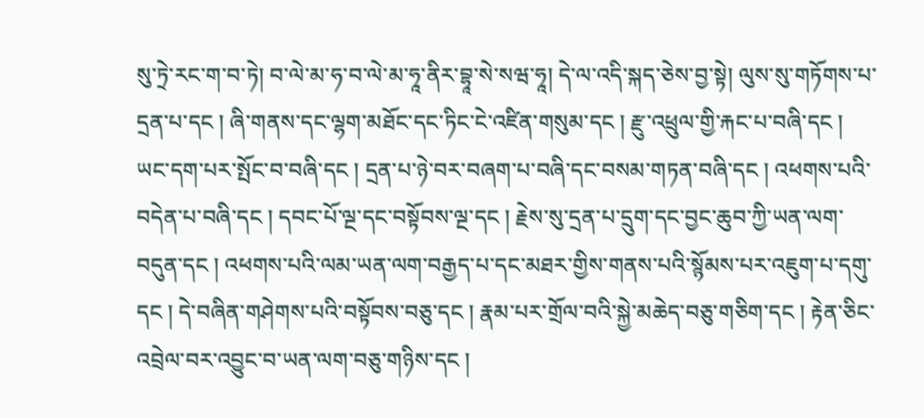སུ་ཏྲེ་རང་ག་བ་ཏེ། བ་ལེ་མ་ཧ་བ་ལེ་མ་ཧཱ་ནིར་བྷཱ་སེ་སཝ་ཧཱ། དེ་ལ་འདི་སྐད་ཅེས་བྱ་སྟེ། ལུས་སུ་གཏོགས་པ་དྲན་པ་དང ། ཞི་གནས་དང་ལྷག་མཐོང་དང་ཏིང་ངེ་འཛིན་གསུམ་དང ། རྫུ་འཕྲུལ་གྱི་རྐང་པ་བཞི་དང ། ཡང་དག་པར་སྤོང་བ་བཞི་དང ། དྲན་པ་ཉེ་བར་བཞག་པ་བཞི་དང་བསམ་གཏན་བཞི་དང ། འཕགས་པའི་བདེན་པ་བཞི་དང ། དབང་པོ་ལྔ་དང་བསྟོབས་ལྔ་དང ། རྗེས་སུ་དྲན་པ་དྲུག་དང་བྱང་ཆུབ་ཀྱི་ཡན་ལག་བདུན་དང ། འཕགས་པའི་ལམ་ཡན་ལག་བརྒྱད་པ་དང་མཐར་གྱིས་གནས་པའི་སྙོམས་པར་འཇུག་པ་དགུ་དང ། དེ་བཞིན་གཤེགས་པའི་བསྟོབས་བཅུ་དང ། རྣམ་པར་གྲོལ་བའི་སྐྱེ་མཆེད་བཅུ་གཅིག་དང ། རྟེན་ཅིང་འབྲེལ་བར་འབྱུང་བ་ཡན་ལག་བཅུ་གཉིས་དང །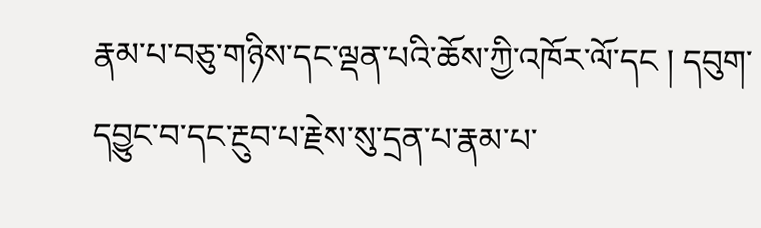རྣམ་པ་བཅུ་གཉིས་དང་ལྡན་པའི་ཆོས་ཀྱི་འཁོར་ལོ་དང ། དབུག་དབྱུང་བ་དང་རྔུབ་པ་རྗེས་སུ་དྲན་པ་རྣམ་པ་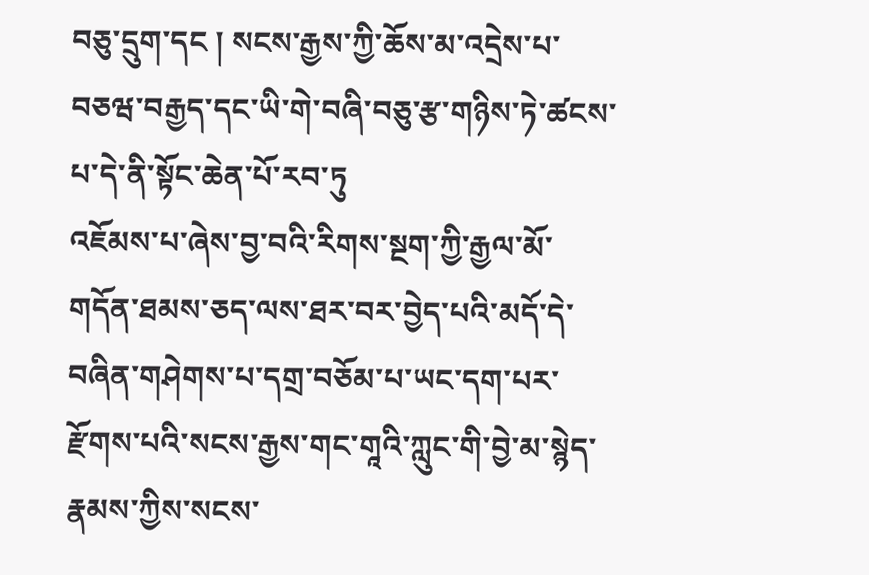བཅུ་དྲུག་དང ། སངས་རྒྱས་ཀྱི་ཆོས་མ་འདྲེས་པ་བཅཝ་བརྒྱད་དང་ཡི་གེ་བཞི་བཅུ་རྩ་གཉིས་ཏེ་ཚངས་པ་དེ་ནི་སྟོང་ཆེན་པོ་རབ་ཏུ
འཇོམས་པ་ཞེས་བྱ་བའི་རིགས་སྔག་ཀྱི་རྒྱལ་མོ་གདོན་ཐམས་ཅད་ལས་ཐར་བར་བྱེད་པའི་མདོ་དེ་བཞིན་གཤེགས་པ་དགྲ་བཅོམ་པ་ཡང་དག་པར་རྫོགས་པའི་སངས་རྒྱས་གང་གཱའི་ཀླུང་གི་བྱེ་མ་སྙེད་རྣམས་ཀྱིས་སངས་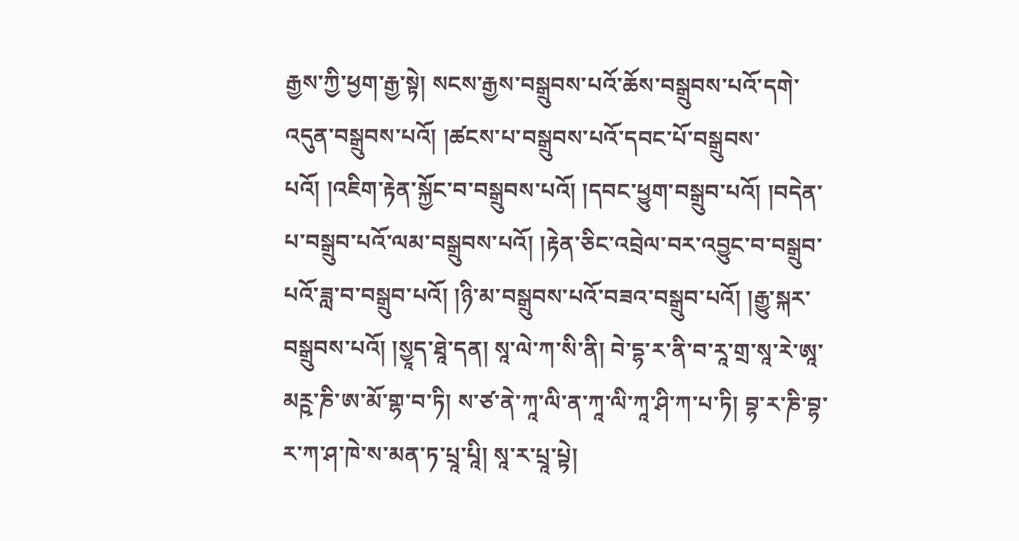རྒྱས་ཀྱི་ཕྱག་རྒྱ་སྟེ། སངས་རྒྱས་བསྒྲུབས་པའོ་ཆོས་བསྒྲུབས་པའོ་དགེ་འདུན་བསྒྲུབས་པའོ། །ཚངས་པ་བསྒྲུབས་པའོ་དབང་པོ་བསྒྲུབས་པའོ། །འཇིག་རྟེན་སྐྱོང་བ་བསྒྲུབས་པའོ། །དབང་ཕྱུག་བསྒྲུབ་པའོ། །བདེན་པ་བསྒྲུབ་པའོ་ལམ་བསྒྲུབས་པའོ། །རྟེན་ཅིང་འབྲེལ་བར་འབྱུང་བ་བསྒྲུབ་པའོ་ཟླ་བ་བསྒྲུབ་པའོ། །ཉི་མ་བསྒྲུབས་པའོ་བཟའ་བསྒྲུབ་པའོ། །རྒྱུ་སྐར་བསྒྲུབས་པའོ། །སྱཱད་ཐཱེ་དན། སཱ་ལེ་ཀ་སི་ནི། བེ་དྷ་ར་ནི་བ་རཱ་གྲ་སཱ་རེ་ཨཱ་མཪྵ་ཎི་ཨ་མོ་གྷ་བ་ཏི། ས་ཙ་ནེ་ཀཱ་ལི་ན་ཀཱ་ལི་ཀཱ་ཤི་ཀ་པ་ཏི། བྷ་ར་ཎི་བྷ་ར་ཀ་ཤ་ཁེ་ས་མན་ཏ་པྲཱ་པཱི། སཱ་ར་པྲཱ་པྟེ།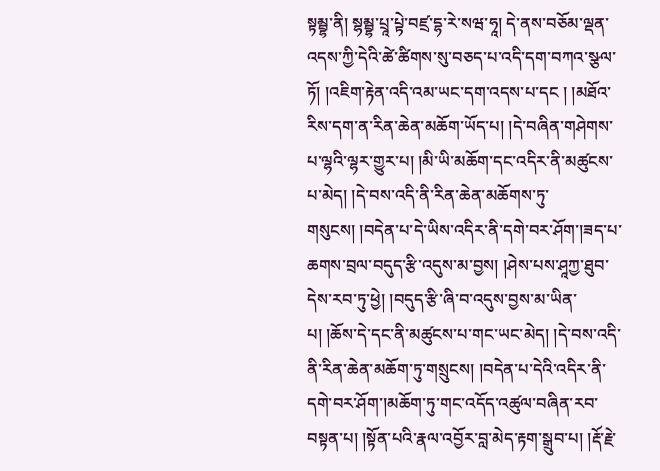སྟམྦྷ་ནི། སྷམྦྷ་པྲཱ་པྟེ་བཛྲ་དྷ་རེ་སཝ་ཧཱ། དེ་ནས་བཅོམ་ལྡན་འདས་ཀྱི་དེའི་ཚེ་ཚིགས་སུ་བཅད་པ་འདི་དག་བཀའ་སྩལ་ཏོ། །འཇིག་རྟེན་འདི་འམ་ཡང་དག་འདས་པ་དང ། །མཐོའ་རིས་དག་ན་རིན་ཆེན་མཆོག་ཡོད་པ། །དེ་བཞིན་གཤེགས་པ་ལྷའི་ལྷར་གྱུར་པ། །མི་ཡི་མཆོག་དང་འདིར་ནི་མཚུངས་པ་མེད། །དེ་བས་འདི་ནི་རིན་ཆེན་མཆོགས་ཏུ་གསུངས། །བདེན་པ་དེ་ཡིས་འདིར་ནི་དགེ་བར་ཤོག་།ཟད་པ་ཆགས་བྲལ་བདུད་རྩི་འདུས་མ་བྱས། །ཤེས་པས་ཤཱཀྱ་ཐུབ་དེས་རབ་ཏུ་ཕྱེ། །བདུད་རྩི་ཞི་བ་འདུས་བྱས་མ་ཡིན་པ། །ཆོས་དེ་དང་ནི་མཚུངས་པ་གང་ཡང་མེད། །དེ་བས་འདི་ནི་རིན་ཆེན་མཆོག་ཏུ་གསྲུངས། །བདེན་པ་དེའི་འདིར་ནི་དགེ་བར་ཤོག་།མཆོག་ཏུ་གང་འདོད་འཚུལ་བཞིན་རབ་བསྟན་པ། །སྟོན་པའི་རྣལ་འབྱོར་བླ་མེད་རྟག་སྒྲུབ་པ། །རྡོ་རྗེ་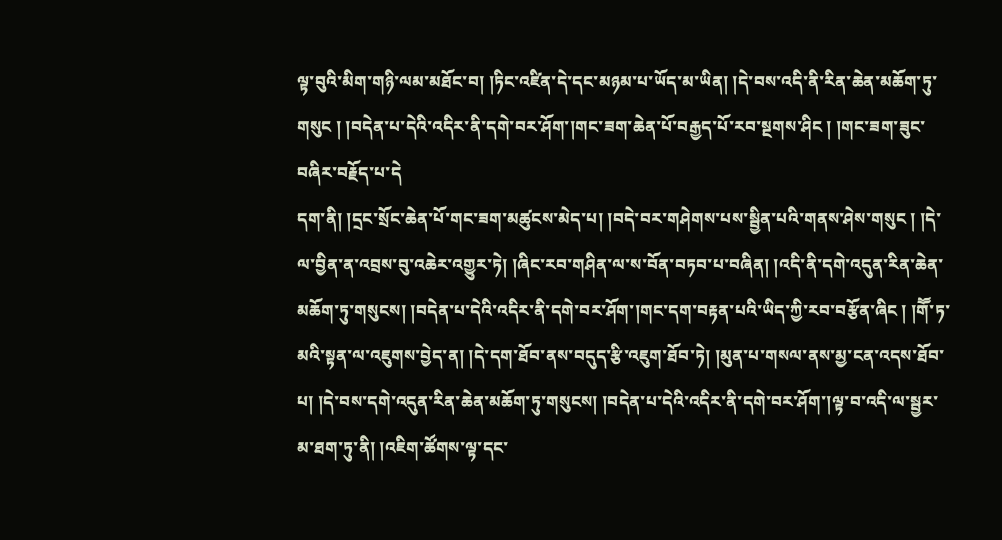ལྟ་བུའི་མིག་གཉི་ལམ་མཐོང་བ། །ཏིང་འཛིན་དེ་དང་མཉམ་པ་ཡོད་མ་ཡིན། །དེ་བས་འདི་ནི་རིན་ཆེན་མཆོག་ཏུ་གསུང ། །བདེན་པ་དེའི་འདིར་ནི་དགེ་བར་ཤོག་།གང་ཟག་ཆེན་པོ་བརྒྱད་པོ་རབ་སྔགས་ཤིང ། །གང་ཟག་ཟུང་བཞིར་བརྗོད་པ་དེ
དག་ནི། །དྲང་སྲོང་ཆེན་པོ་གང་ཟག་མཚུངས་མེད་པ། །བདེ་བར་གཤེགས་པས་སྦྱིན་པའི་གནས་ཤེས་གསུང ། །དེ་ལ་བྱིན་ན་འབྲས་བུ་འཆེར་འགྱུར་ཏེ། །ཞིང་རབ་གཤིན་ལ་ས་བོན་བཏབ་པ་བཞིན། །འདི་ནི་དགེ་འདུན་རིན་ཆེན་མཆོག་ཏུ་གསུངས། །བདེན་པ་དེའི་འདིར་ནི་དགེ་བར་ཤོག་།གང་དག་བརྟན་པའི་ཡིད་ཀྱི་རབ་བརྩོན་ཞིང ། །གཽ་ཏ་མའི་སྟན་ལ་འཇུགས་བྱེད་ན། །དེ་དག་ཐོབ་ནས་བདུད་རྩི་འཇུག་ཐོབ་ཏེ། །མུན་པ་གསལ་ནས་མྱ་ངན་འདས་ཐོབ་པ། །དེ་བས་དགེ་འདུན་རིན་ཆེན་མཆོག་ཏུ་གསུངས། །བདེན་པ་དེའི་འདིར་ནི་དགེ་བར་ཤོག་།ལྟ་བ་འདི་ལ་སྦྱར་མ་ཐག་ཏུ་ནི། །འཇིག་ཚོགས་ལྟ་དང་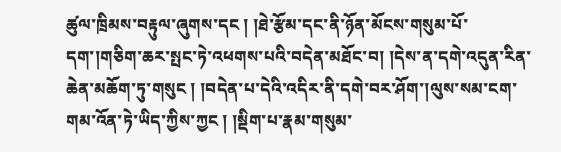ཚུལ་ཁྲིམས་བརྟུལ་ཞུགས་དང ། །ཐེ་རྩོམ་དང་ནི་ཉོན་མོངས་གསུམ་པོ་དག་།གཅིག་ཆར་སྤང་ཏེ་འཕགས་པའི་བདེན་མཐོང་བ། །དེས་ན་དགེ་འདུན་རིན་ཆེན་མཆོག་ཏུ་གསུང ། །བདེན་པ་དེའི་འདིར་ནི་དགེ་བར་ཤོག་།ལུས་སམ་ངག་གམ་འོན་ཏེ་ཡིད་ཀྱིས་ཀྱང ། །སྡིག་པ་རྣམ་གསུམ་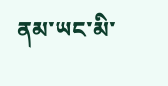ནམ་ཡང་མི་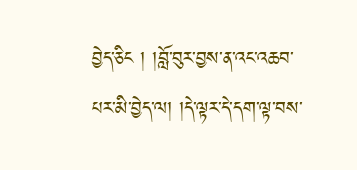བྱེད་ཅིང ། །བློ་བུར་བྱས་ན་འང་འཆབ་པར་མི་བྱེད་ལ། །དེ་ལྟར་དེ་དག་ལྟ་བས་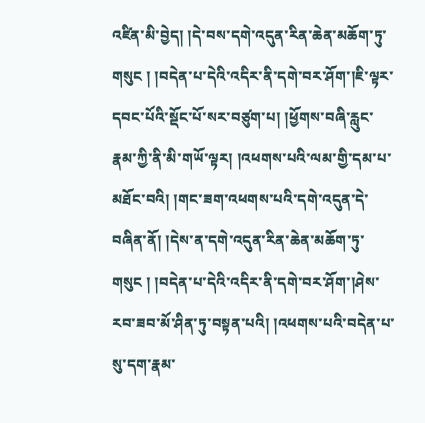འཛིན་མི་བྱེད། །དེ་བས་དགེ་འདུན་རིན་ཆེན་མཆོག་ཏུ་གསུང ། །བདེན་པ་དེའི་འདིར་ནི་དགེ་བར་ཤོག་།ཇི་ལྟར་དབང་པོའི་སྡོང་པོ་སར་བཙུག་པ། །ཕྱོགས་བཞི་རླུང་རྣམ་ཀྱི་ནི་མི་གཡོ་ལྟར། །འཕགས་པའི་ལམ་གྱི་དམ་པ་མཐོང་བའི། །གང་ཟག་འཕགས་པའི་དགེ་འདུན་དེ་བཞིན་ནོ། །དེས་ན་དགེ་འདུན་རིན་ཆེན་མཆོག་ཏུ་གསུང ། །བདེན་པ་དེའི་འདིར་ནི་དགེ་བར་ཤོག་།ཤེས་རབ་ཟབ་མོ་ཤིན་ཏུ་བསྟན་པའི། །འཕགས་པའི་བདེན་པ་སུ་དག་རྣམ་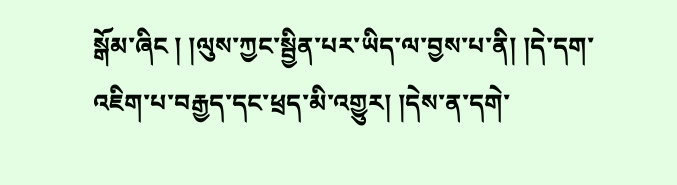སྒོམ་ཞིང ། །ལུས་ཀྱང་སྦྱིན་པར་ཡིད་ལ་བྱས་པ་ནི། །དེ་དག་འཇིག་པ་བརྒྱད་དང་ཕྲད་མི་འགྱུར། །དེས་ན་དགེ་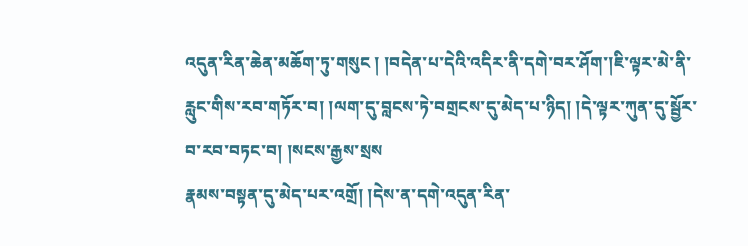འདུན་རིན་ཆེན་མཆོག་ཏུ་གསུང ། །བདེན་པ་དེའི་འདིར་ནི་དགེ་བར་ཤོག་།ཇི་ལྟར་མེ་ནི་རླུང་གིས་རབ་གཏོར་བ། །ལག་དུ་བླངས་ཏེ་བགྲངས་དུ་མེད་པ་ཉིད། །དེ་ལྟར་ཀུན་དུ་སྦྱོར་བ་རབ་བཏང་བ། །སངས་རྒྱས་སྲས
རྣམས་བསྟན་དུ་མེད་པར་འགྲོ། །དེས་ན་དགེ་འདུན་རིན་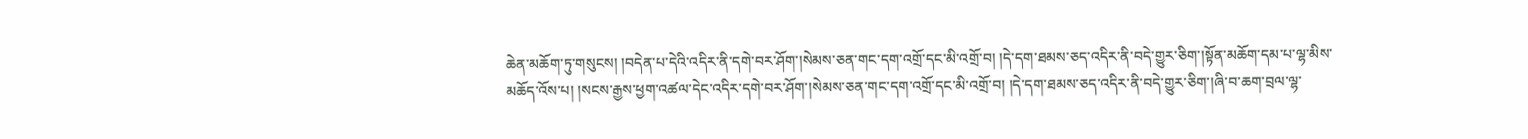ཆེན་མཆོག་ཏུ་གསུངས། །བདེན་པ་དེའི་འདིར་ནི་དགེ་བར་ཤོག་།སེམས་ཅན་གང་དག་འགྲོ་དང་མི་འགྲོ་བ། །དེ་དག་ཐམས་ཅད་འདིར་ནི་བདེ་གྱུར་ཅིག་།སྟོན་མཆོག་དམ་པ་ལྷ་མིས་མཆོད་འོས་པ། །སངས་རྒྱས་ཕྱག་འཚལ་དེང་འདིར་དགེ་བར་ཤོག་།སེམས་ཅན་གང་དག་འགྲོ་དང་མི་འགྲོ་བ། །དེ་དག་ཐམས་ཅད་འདིར་ནི་བདེ་གྱུར་ཅིག་།ཞི་བ་ཆག་བྲལ་ལྷ་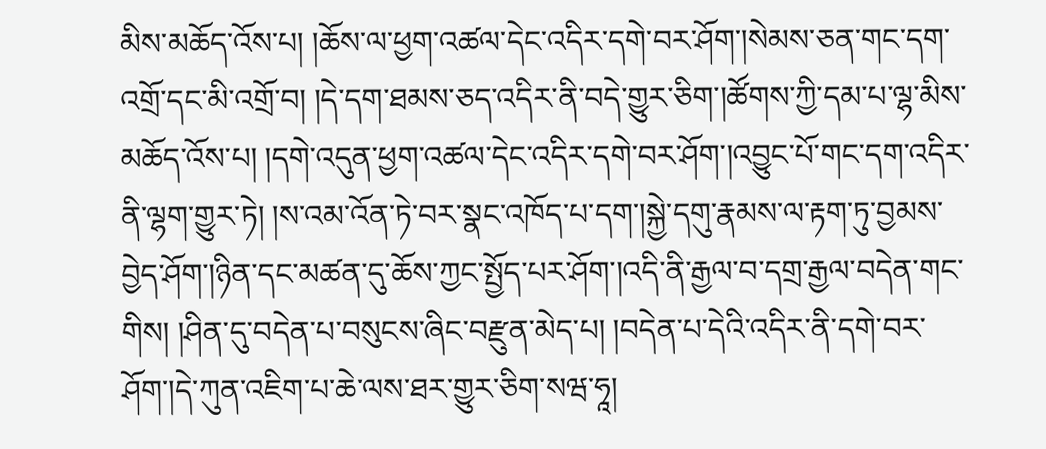མིས་མཆོད་འོས་པ། །ཆོས་ལ་ཕྱག་འཚལ་དེང་འདིར་དགེ་བར་ཤོག་།སེམས་ཅན་གང་དག་འགྲོ་དང་མི་འགྲོ་བ། །དེ་དག་ཐམས་ཅད་འདིར་ནི་བདེ་གྱུར་ཅིག་།ཚོགས་ཀྱི་དམ་པ་ལྷ་མིས་མཆོད་འོས་པ། །དགེ་འདུན་ཕྱག་འཚལ་དེང་འདིར་དགེ་བར་ཤོག་།འབྱུང་པོ་གང་དག་འདིར་ནི་ལྷག་གྱུར་ཏེ། །ས་འམ་འོན་ཏེ་བར་སྣང་འཁོད་པ་དག་།སྐྱེ་དགུ་རྣམས་ལ་རྟག་ཏུ་བྱམས་བྱེད་ཤོག་།ཉིན་དང་མཚན་དུ་ཆོས་ཀྱང་སྤྱོད་པར་ཤོག་།འདི་ནི་རྒྱལ་བ་དགྲ་རྒྱལ་བདེན་གང་གིས། །ཤིན་དུ་བདེན་པ་བསུངས་ཞིང་བརྫུན་མེད་པ། །བདེན་པ་དེའི་འདིར་ནི་དགེ་བར་ཤོག་།དེ་ཀུན་འཇིག་པ་ཆེ་ལས་ཐར་གྱུར་ཅིག་སཝ་ཧཱ།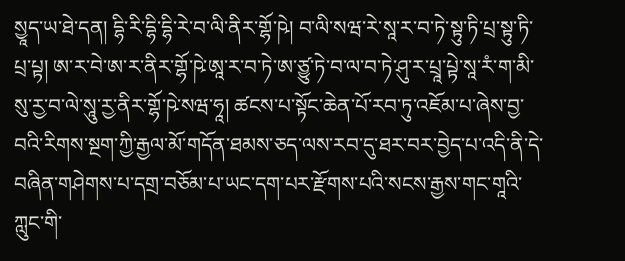སྱཱད་ཡ་ཐེ་དན། དྷི་རི་དྷི་དྷི་རེ་བ་ལི་ནིར་གྷོ་ཥེ། བ་ལི་སཝ་རེ་སཱ་ར་བ་ཏེ་སྟུ་ཏི་པྲ་སྟུ་ཏི་པྲ་པྟ། ཨ་ར་བེ་ཨ་ར་ནིར་གྷོ་ཥེ་ཨཱ་ར་བ་ཏེ་ཨ་ཙྱུ་ཏེ་བ་ལ་བ་ཏེ་ཤུ་ར་པྲཱ་པྟེ་སཱ་རཾ་ག་མི་སུ་རྱ་བ་ལེ་སཱུ་རྱ་ནིར་གྷོ་ཥེ་སཝ་ཧཱ། ཚངས་པ་སྟོང་ཆེན་པོ་རབ་ཏུ་འཇོམ་པ་ཞེས་བྱ་བའི་རིགས་སྔག་ཀྱི་རྒྱལ་མོ་གདོན་ཐམས་ཅད་ལས་རབ་དུ་ཐར་བར་བྱེད་པ་འདི་ནི་དེ་བཞིན་གཤེགས་པ་དགྲ་བཅོམ་པ་ཡང་དག་པར་རྫོགས་པའི་སངས་རྒྱས་གང་གཱའི་ཀླུང་གི་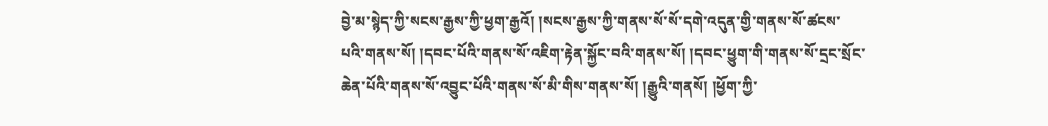བྱེ་མ་སྙེད་ཀྱི་སངས་རྒྱས་ཀྱི་ཕྱག་རྒྱའོ། །སངས་རྒྱས་ཀྱི་གནས་སོ་སོ་དགེ་འདུན་གྱི་གནས་སོ་ཚངས་པའི་གནས་སོ། །དབང་པོའི་གནས་སོ་འཇིག་རྟེན་སྐྱོང་བའི་གནས་སོ། །དབང་ཕྱུག་གི་གནས་སོ་དྲང་སྲོང་ཆེན་པོའི་གནས་སོ་འབྱུང་པོའི་གནས་སོ་མི་གིས་གནས་སོ། །རྒྱུའི་གནསོ། །ཕྱོག་ཀྱི་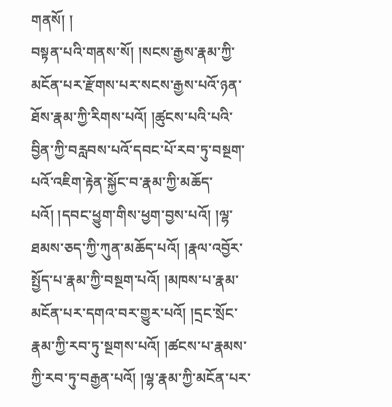གནསོ། །
བསྟན་པའི་གནས་སོ། །སངས་རྒྱས་རྣམ་ཀྱི་མངོན་པར་རྫོགས་པར་སངས་རྒྱས་པའོ་ཉན་ཐོས་རྣམ་ཀྱི་རིགས་པའོ། །ཚུངས་པའི་པའི་བྱིན་ཀྱི་བརླབས་པའོ་དབང་པོ་རབ་ཏུ་བསྔག་པའོ་འཇིག་རྟེན་སྐྱོང་བ་རྣམ་ཀྱི་མཆོད་པའོ། །དབང་ཕྱུག་གིས་ཕྱག་བྱས་པའོ། །ལྷ་ཐམས་ཅད་ཀྱི་ཀུན་མཆོད་པའོ། །རྣལ་འབྱོར་སྤྱོད་པ་རྣམ་ཀྱི་བསྔག་པའོ། །མཁས་པ་རྣམ་མངོན་པར་དགའ་བར་གྱུར་པའོ། །དྲང་སྲོང་རྣམ་ཀྱི་རབ་ཏུ་སྔགས་པའོ། །ཚངས་པ་རྣམས་ཀྱི་རབ་ཏུ་བརྒྱན་པའོ། །ལྷ་རྣམ་ཀྱི་མངོན་པར་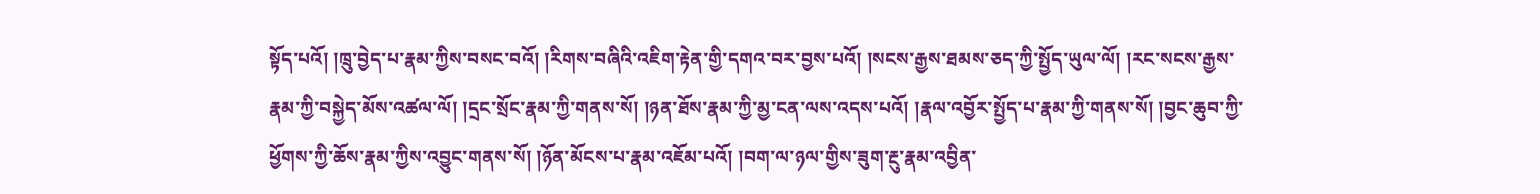སྟོད་པའོ། །ཁྲུ་བྱེད་པ་རྣམ་ཀྱིས་བསང་བའོ། །རིགས་བཞིའི་འཇིག་རྟེན་གྱི་དགའ་བར་བྱས་པའོ། །སངས་རྒྱས་ཐམས་ཅད་ཀྱི་སྤྱོད་ཡུལ་ལོ། །རང་སངས་རྒྱས་རྣམ་ཀྱི་བསྐྱེད་མོས་འཚལ་ལོ། །དྲང་སྲོང་རྣམ་ཀྱི་གནས་སོ། །ཉན་ཐོས་རྣམ་ཀྱི་མྱ་ངན་ལས་འདས་པའོ། །རྣལ་འབྱོར་སྤྱོད་པ་རྣམ་ཀྱི་གནས་སོ། །བྱང་ཆུབ་ཀྱི་ཕྱོགས་ཀྱི་ཆོས་རྣམ་ཀྱིས་འབྱུང་གནས་སོ། །ཉོན་མོངས་པ་རྣམ་འཇོམ་པའོ། །བག་ལ་ཉལ་གྱིས་ཟུག་རྔུ་རྣམ་འབྱིན་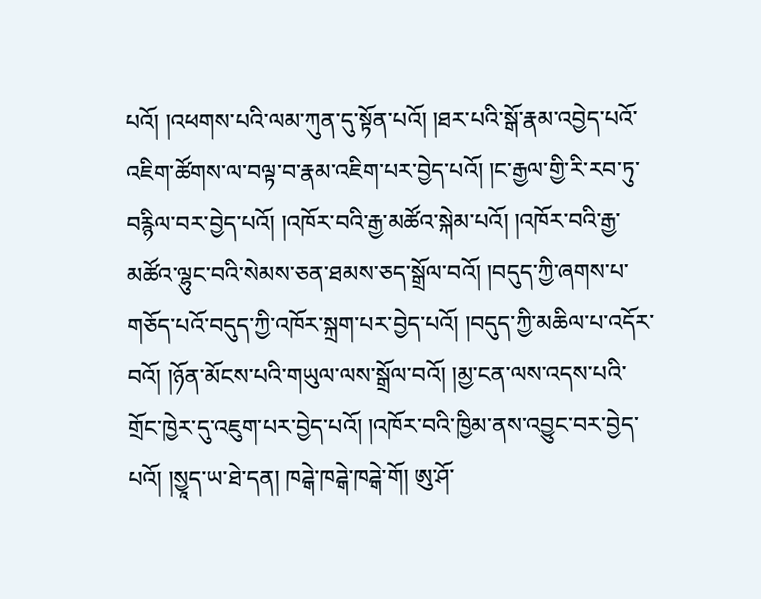པའོ། །འཕགས་པའི་ལམ་ཀུན་དུ་སྟོན་པའོ། །ཐར་པའི་སྒོ་རྣམ་འབྱེད་པའོ་འཇིག་ཚོགས་ལ་བལྟ་བ་རྣམ་འཇིག་པར་བྱེད་པའོ། །ང་རྒྱལ་གྱི་རི་རབ་ཏུ་བརྙིལ་བར་བྱེད་པའོ། །འཁོར་བའི་རྒྱ་མཚོའ་སྐེམ་པའོ། །འཁོར་བའི་རྒྱ་མཚོའ་ལྷུང་བའི་སེམས་ཅན་ཐམས་ཅད་སྒྲོལ་བའོ། །བདུད་ཀྱི་ཞགས་པ་གཅོད་པའོ་བདུད་ཀྱི་འཁོར་སྐྲག་པར་བྱེད་པའོ། །བདུད་ཀྱི་མཆིལ་པ་འདོར་བའོ། །ཉོན་མོངས་པའི་གཡུལ་ལས་སྒྲོལ་བའོ། །མྱ་ངན་ལས་འདས་པའི་གྲོང་ཁྱེར་དུ་འཇུག་པར་བྱེད་པའོ། །འཁོར་བའི་ཁྱིམ་ནས་འབྱུང་བར་བྱེད་པའོ། །སྱཱད་ཡ་ཐེ་དན། ཁཌྒེ་ཁཌྒེ་ཁཌྒེ་གོ། ཨུ་ཤོ་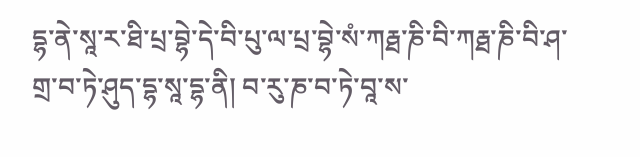དྷ་ནེ་སཱ་ར་ཐི་པྲ་བྷེ་དེ་བི་པུ་ལ་པྲ་བྷེ་སཾ་ཀརྠ་ཎི་བི་ཀརྠ་ཎི་བི་ཤ་གྲ་བ་ཏེ་ཤུད་དྷ་སཱ་དྷ་ནི། བ་རུ་ཎ་བ་ཏེ་བཱ་ས་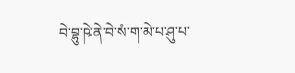བེ་བྷུ་ཥེ་ནེ་བེ་སཾ་ག་མེ་པ་ཤུ་པ་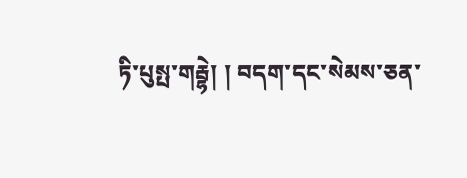ཏི་པུསྤ་གརྦྷེ། ། བདག་དང་སེམས་ཅན་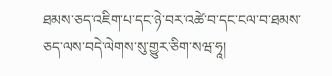ཐམས་ཅད་འཇིག་པ་དང་ཉེ་བར་འཚེ་བ་དང་ངལ་བ་ཐམས་ཅད་ལས་བདེ་ལེགས་སུ་གྱུར་ཅིག་སཝ་ཧཱ།